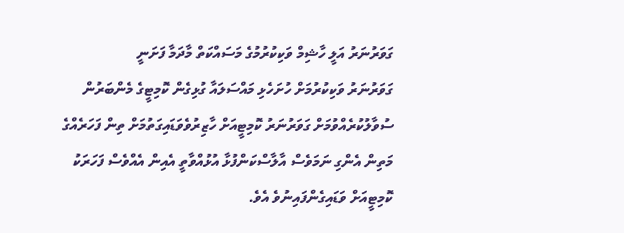ގަވަރުނަރު އަލީ ހާޝިމް ވަކިކުރުމުގެ މަސައްކަތް މާދަމާ ފަށަނީ
ގަވަރުނަރު ވަކިކުރުމަށް ހުށަހެޅި މައްސަލައާ ގުޅިގެން ކޮމިޓީގެ މެންބަރުން ސުވާލުކުރެއްވުމަށް ގަވަރުނަރު ކޮމިޓީއަށް ހާޒިރުވެވަޑައިގަތުމަށް ތިން ފަހަރެއްގެ މަތިން އެންގި ނަމަވެސް އާލާސްކަންފުޅާ އުޅުއްވާތީ އެއިން އެއްވެސް ފަހަރަކު ކޮމިޓީއަށް ވަޑައިގެންފައިނުވެ އެވެ.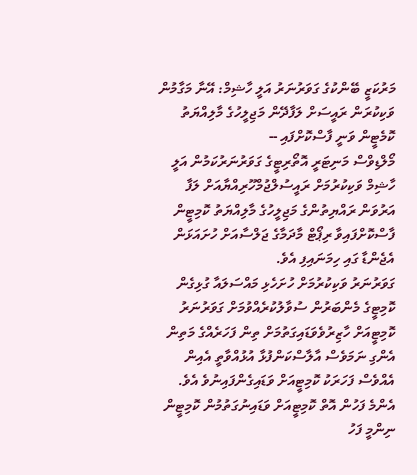މަރުކަޒީ ބޭންކުގެ ގަވަރުނަރު އަލީ ހާޝިމް: އޭނާ މަގާމުން ވަކިކުރަން ރައީސަށް ލަފާދޭން މަޖިލީހުގެ މާލިއްޔަތު ކޮމެޓީން ވަނީ ފާސްކޮށްފައި --
މޯލްޑިވްސް މަނިޓަރީ އޮތޯރިޓީގެ ގަވަރުނަރުކަމުން އަލީ ހާޝިމް ވަކިކުރުމަށް ރައީސުލްޖުމްހޫރިއްޔާއަށް ލަފާ އަރުވަން ރައްޔިތުންގެ މަޖިލީހުގެ މާލިއްޔަތު ކޮމިޓީން ފާސްކޮށްފައިވާ ރިޕޯޓް މާދަމާގެ ޖަލްސާއަށް ހުށައަޅަން އެޖެންޑާ ގައި ހިމަނައިފި އެވެ.
ގަވަރުނަރު ވަކިކުރުމަށް ހުށަހެޅި މައްސަލައާ ގުޅިގެން ކޮމިޓީގެ މެންބަރުން ސުވާލުކުރެއްވުމަށް ގަވަރުނަރު ކޮމިޓީއަށް ހާޒިރުވެވަޑައިގަތުމަށް ތިން ފަހަރެއްގެ މަތިން އެންގި ނަމަވެސް އާލާސްކަންފުޅާ އުޅުއްވާތީ އެއިން އެއްވެސް ފަހަރަކު ކޮމިޓީއަށް ވަޑައިގެންފައިނުވެ އެވެ.
އެންމެ ފަހުން އޮތް ކޮމިޓީއަށް ވަޑައިނުގަތުމުން ކޮމިޓީން ނިންމީ ފަހު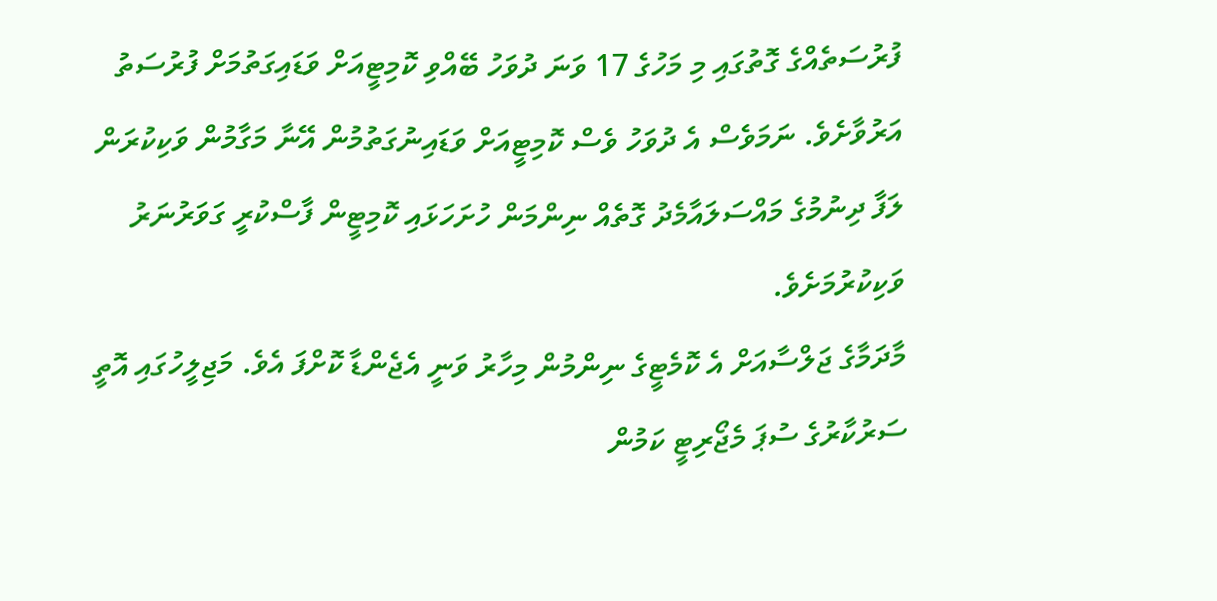ފުރުސަތެއްގެ ގޮތުގައި މި މަހުގެ 17 ވަނަ ދުވަހު ބޭއްވި ކޮމިޓީއަށް ވަޑައިގަތުމަށް ފުރުސަތު އަރުވާށެވެ. ނަމަވެސް އެ ދުވަހު ވެސް ކޮމިޓީއަށް ވަޑައިނުގަތުމުން އޭނާ މަގާމުން ވަކިކުރަން ލަފާ ދިނުމުގެ މައްސަލައާމެދު ގޮތެއް ނިންމަން ހުށަހަޅައި ކޮމިޓީން ފާސްކުރީ ގަވަރުނަރު ވަކިކުރުމަށެވެ.
މާދަމާގެ ޖަލްސާއަށް އެ ކޮމެޓީގެ ނިންމުން މިހާރު ވަނީ އެޖެންޑާ ކޮށްފަ އެވެ. މަޖިލީހުގައި އޮތީ ސަރުކާރުގެ ސުޕަ މެޖޯރިޓީ ކަމުން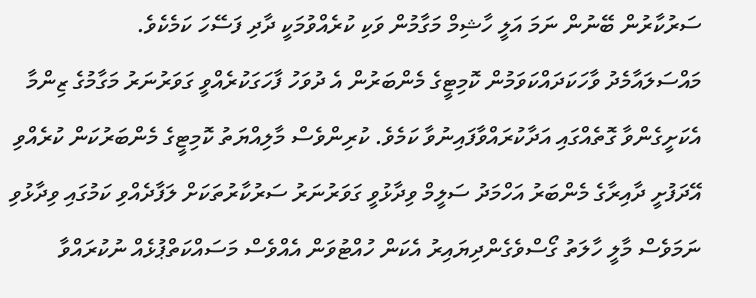ސަރުކާރުން ބޭނުން ނަމަ އަލީ ހާޝިމް މަގާމުން ވަކި ކުރެއްވުމަކީ ދާދި ފަސޭހަ ކަމެކެވެ.
މައްސަލައާމެދު ވާހަކަދައްކަވަމުން ކޮމިޓީގެ މެންބަރުން އެ ދުވަހު ފާހަގަކުރެއްވީ ގަވަރުނަރު މަގާމުގެ ޒިންމާ އެކަށީގެންވާ ގޮތެއްގައި އަދާކުރައްވާފައިނުވާ ކަމެވެ. ކުރިންވެސް މާލިއްޔަތު ކޮމިޓީގެ މެންބަރުކަން ކުރެއްވި އޭދަފުށީ ދާއިރާގެ މެންބަރު އަހްމަދު ސަލީމް ވިދާޅުވީ ގަވަރުނަރު ސަރުކާރުތަކަށް ލަފާދެއްވި ކަމުގައި ވިދާޅުވި ނަމަވެސް މާލީ ހާލަތު ގޯސްވެގެންދިޔައިރު އެކަން ހުއްޓުވަން އެއްވެސް މަސައްކަތްޕުޅެއް ނުކުރައްވާ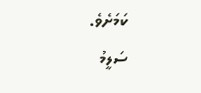ކަމަށެވެ.
ސަލީމު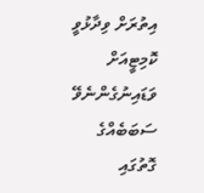އިތުރަށް ވިދާޅުވީ ކޮމިޓީއަށް ވަޑައިނުގެންނެވޭ ސަބަބެއްގެ ގޮތުގައި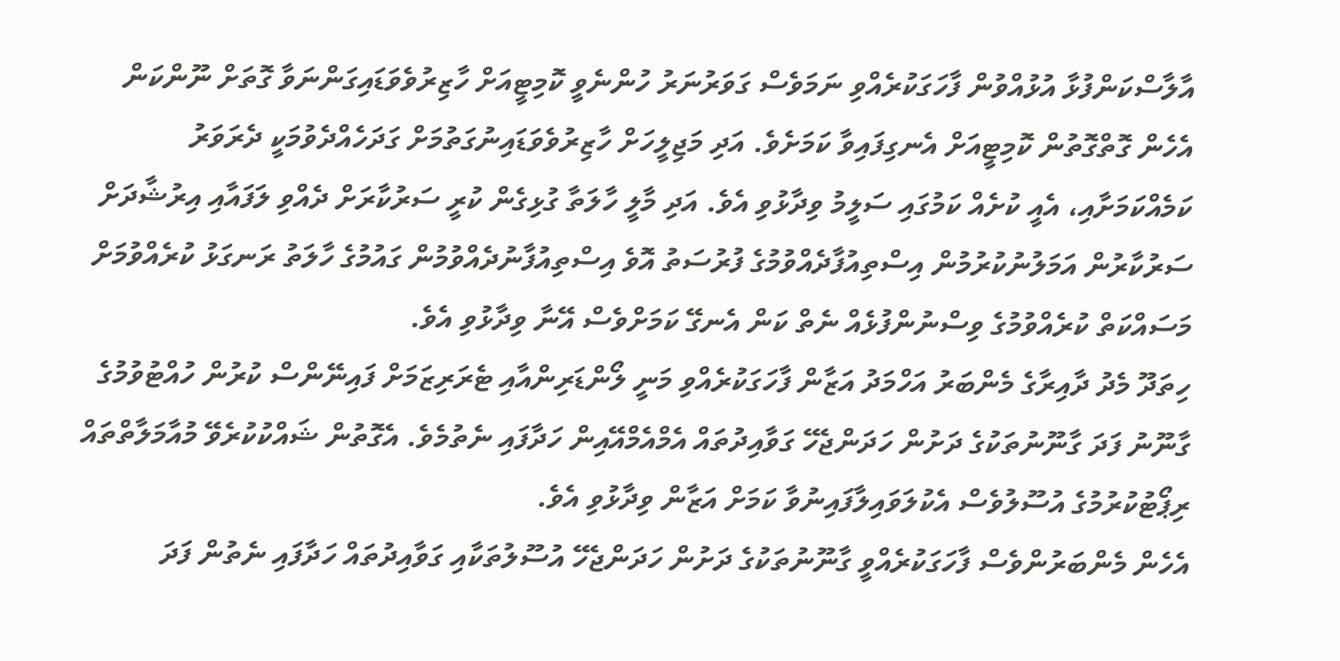އާލާސްކަންފުޅާ އުޅުއްވުން ފާހަގަކުރެއްވި ނަމަވެސް ގަވަރުނަރު ހުންނެވީ ކޮމިޓީއަށް ހާޒިރުވެވަޑައިގަންނަވާ ގޮތަށް ނޫންކަން އެހެން ގޮތްގޮތުން ކޮމިޓީއަށް އެނގިފައިވާ ކަމަށެވެ. އަދި މަޖިލީހަށް ހާޒިރުވެވަޑައިނުގަތުމަށް ގަދަހެއްދެވުމަކީ ދެރަވަރު ކަމެއްކަމަށާއި، އެއީ ކުށެއް ކަމުގައި ސަލީމު ވިދާޅުވި އެވެ. އަދި މާލީ ހާލަތާ ގުޅިގެން ކުރީ ސަރުކާރަށް ދެއްވި ލަފައާއި އިރުޝާދަށް ސަރުކާރުން އަމަލުނުކުރުމުން އިސްތިއުފާދެއްވުމުގެ ފުރުސަތު އޮވެ އިސްތިއުފާނުދެއްވުމުން ގައުމުގެ ހާލަތު ރަނގަޅު ކުރެއްވުމަށް މަސައްކަތް ކުރެއްވުމުގެ ވިސްނުންފުޅެއް ނެތް ކަން އެނގޭ ކަމަށްވެސް އޭނާ ވިދާޅުވި އެވެ.
ހިތަދޫ މެދު ދާއިރާގެ މެންބަރު އަހްމަދު އަޒާން ފާހަގަކުރެއްވި މަނީ ލޯންޑަރިންއާއި ޓެރަރިޒަމަށް ފައިނޭންސް ކުރުން ހުއްޓުވުމުގެ ގާނޫނު ފަދަ ގާނޫނުތަކުގެ ދަށުން ހަދަންޖެހޭ ގަވާއިދުތައް އެމްއެމްއޭއިން ހަދާފައި ނެތުމެވެ. އެގޮތުން ޝައްކުކުރެވޭ މުއާމަލާތްތައް ރިޕޯޓުކުރުމުގެ އުސޫލުވެސް އެކުލަވައިލާފައިނުވާ ކަމަށް އަޒާން ވިދާޅުވި އެވެ.
އެހެން މެންބަރުންވެސް ފާހަގަކުރެއްވީ ގާނޫނުތަކުގެ ދަށުން ހަދަންޖެހޭ އުސޫލުތަކާއި ގަވާއިދުތައް ހަދާފައި ނެތުން ފަދަ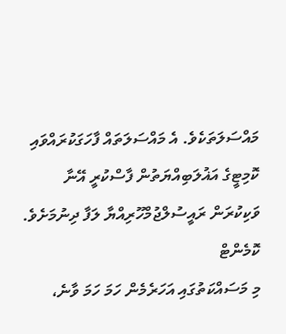މައްސަލަތަކެވެ. އެ މައްސަލަތައް ފާހަގަކުރައްވައި ކޮމިޓީގެ އަޣުލަބިއްޔަތުން ފާސްކުރީ އޭނާ ވަކިކުރަން ރައީސުލްޖުމްހޫރިއްޔާ ލަފާ ދިނުމަށެވެ.
ކޮމެންޓް
މި މަސައްކަތުގައި އަހަރެމެން ހަމަ ހަމަ ވާނެ،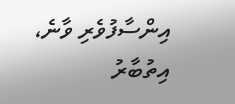އިންސާފުވެރި ވާނެ، އިތުބާރު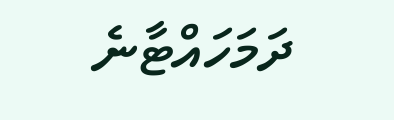ދަމަހައްޓާނެ